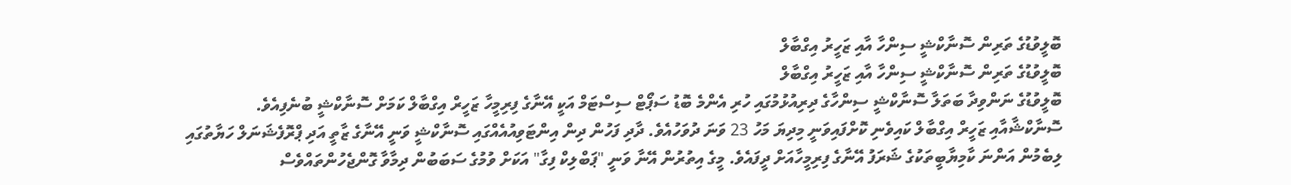ބޮލީވުޑުގެ ތަރިން ސޮނާކްޝީ ސިންހާ އާއި ޒަހީރު އިގްބާލް
ބޮލީވުޑުގެ ތަރިން ސޮނާކްޝީ ސިންހާ އާއި ޒަހީރު އިގްބާލް
ބޮލީވުޑުގެ ނަންވިދާ ބަތަލާ ސޮނާކްޝީ ސިންހާގެ ދިރިއުޅުމުގައި ހުރި އެންމެ ބޮޑު ސަޕޯޓް ސިސްޓަމް އަކީ އޭނާގެ ފިރިމީހާ ޒަހީރް އިގްބާލް ކަމަށް ސޮނާކްޝީ ބުނެފިއެވެ.
ސޮނާކްޝާއާއި ޒަހީރް އިގްބާލް ކައިވެނި ކޮށްފައިވަނީ މިދިޔަ މަހު 23 ވަނަ ދުވަހުއެވެ. ދާދި ފަހުން ދިން އިންޓަވިއުއެއްގައި ސޮނާކްޝީ ވަނީ އޭނާގެ ޒާތީ އަދި ޕްރޮފެޝަނަލް ހަޔާތުގައި ލިބެމުން އަންނަ ކާމިޔާބީތަކުގެ ޝަރަފު އޭނާގެ ފިރިމީހާއަށް ދީފައެވެ. މީގެ އިތުރުން އޭނާ ވަނީ "ޕަބްލިކް ފިގާ" އަކަށް ވުމުގެ ސަބަބުން ދިމާވާ ގޮންޖެހުންތައްވެސް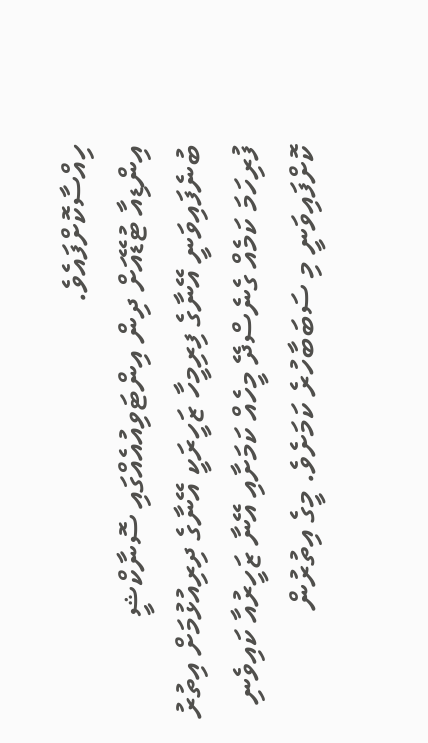ހިއްސާކޮށްފައެވެ.
އިންޑިއާ ޓުޑޭއަށް ދިން އިންޓަވިއުއެއްގައި ސޮނާކްޝީ ބުނެފައިވަނީ އޭނާގެ ފިރިމީހާ ޒަހީރަކީ އޭނާގެ ދިރިއުޅުމަށް އިތުރު ފުރިހަމަ ކަމެއް ގެނެސްދޭ މީހެއް ކަމަށާއި އޭނާ ޒަހީރުއާ ކައިވެނި ކޮށްފައިވަނީ މި ސަބަބާހުރެ ކަމަށެވެ. މީގެ އިތުރުން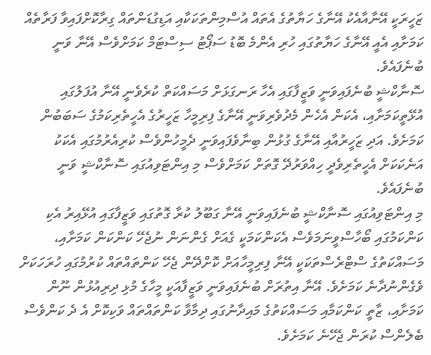ޒަހީރަކީ އޭނާއާއެކު އޭނާގެ ހަޔާތުގެ އެތައް އުސްމިންތަކަކާއި އަޑިގުޑަންތައް ގިރާކޮށްފައިވާ ފަރާތެއް ކަމަށާއި އެއީ އޭނާގެ ހަޔާތުގައި ހުރި އެންމެ ބޮޑު ސަޕޯޓު ސިސްޓަމް ކަމަށްވެސް އޭނާ ވަނީ ބުނެފައެވެ.
ސޮނާކްޝީ ބުނެފައިވަނީ ވަޒީފާގައި އެހާ ރަނގަޅަށް މަސައްކަތް ކުރެވެނީ އޭނާ އުފަލުގައި އުޅޭތީކަމަށާއި، އެކަން އެހެން މެދުވެރިވަނީ އޭނާގެ ފިރިމީހާ ޒަހީރުގެ އެހީތެރިކަމުގެ ސަބަބުން ކަމަށެވެ. އަދި ޒަހީރުއާއި އޭނާގެ ގުޅުން ބިނާވެފައިވަނީ ދެމީހުންވެސް ކުރިއެރުމުގައި އެކަކު އަނެކަކަށް އެހީތެރިވެދީ ހިއްވަރުދޭ ގޮތަށް ކަމަށްވެސް މި އިންޓަވިއުގައި ސޮނާކްޝީ ވަނީ ބުނެފައެވެ.
މި އިންޓަވިއުގައި ސޮނާކްޝީ ބުނެފައިވަނީ އޭނާ ގަބޫލު ކުރާ ގޮތުގައި ވަޒީފާގައި އުޅޭއިރު އެކި ކަންކަމުގައި ބޯހާސްވީނަމަވެސް އެކަންކަމަކީ ގެއަށް ގެންނަން ނުޖެހޭ ކަންކަން ކަމަށާއި، މަސައްކަތުގެ ސްޓްރެސްތަކަކީ އޭނާ ފިރިމީހާއަށް ކޮށްދޭން ޖެހޭ ކަންތައްތައް ކުރުމުގައި ހުރަހަކަށް ވެގެންނުދާނެ ކަމަށެވެ. އޭނާ އިތުރަށް ބުނެފައިވަނީ ވަޒީފާއަކީ މީހާގެ މުޅި ދިރިއުޅުން ނޫން ކަމަށާއި، ޒާތީ ކަންކަމާއި މަސައްކަތުގެ މައިދާނުގައި ދިމާވާ ކަންތައްތައް ވަކިކޮށް އެ ދެ ކަންވެސް ބެލެންސް ކުރަން ޖެހޭނެ ކަމަށެވެ.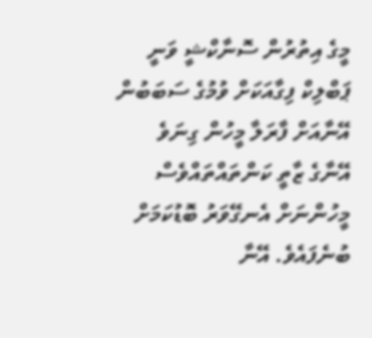މީގެ އިތުރުން ސޮނާކްޝީ ވަނީ ޕަބްލިކް ފިގާއަކަށް ވުމުގެ ސަބަބުން އޭނާއަށް ފާރަލާ މީހުން ގިނަވެ އޭނާގެ ޒާތީ ކަންތައްތައްވެސް މީހުންނަށް އެނގޭވަރު ބޮޑުކަމަށް ބުނެފައެވެ. އޭނާ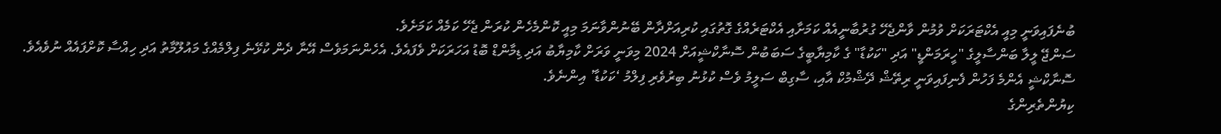ބުނެފައިވަނީ މިއީ އެކްޓަރަކަށް ވުމުން ވާންޖެހޭ ގުރުބާނީއެއް ކަމަށާއި އެކްޓަރެއްގެ ގޮތުގައި ކުރިއަށްދާން ބޭނުންވާނަމަ މިއީ ކޮންމެހެން ކުރަން ޖެހޭ ކަމެއް ކަމަށެވެ.
ސަންޖޭ ލީލާ ބަންސާލީގެ "ހީރަމަންޑީ" އަދި "ކަކުޑާ" ގެ ކާމިޔާބީގެ ސަބަބުން ސޮނާކްޝީއަށް 2024 މިވަނީ ވަރަށް ކާމިޔާބު އަދި ޑިމާންޑް ބޮޑު އަހަރަކަށް ވެފައެވެ. އެހެންނަމަވެސް އޭނާ ދެން ކުޅޭނެ ފިލްމެއްގެ މައުލޫމާތު އަދި ހިއްސާ ކޮށްފައެއް ނުވެއެވެ.
ސޮނާކްޝީ އެންމެ ފަހުން ފެނިފައިވަނީ ރިތޭޝް ދޭޝްމުކް އާއި، ސާގިބް ސަލީމު ވެސް ކުޅުނު ބިރުވެރި ފިލްމު ‘ކަކުޑާ’ އިންނެވެ.
ކިޔުންތެރިންގެ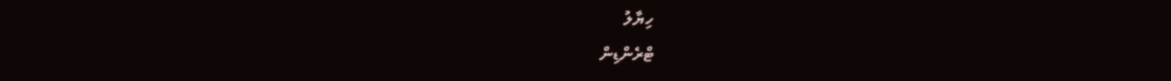ހިޔާލު
ޓްރެންޑިން